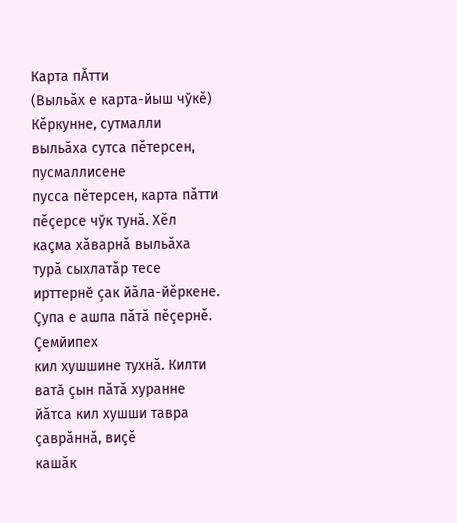Карта пĂтти
(Выльăх е карта-йыш чўкĕ)
Кĕркунне, сутмалли выльăха сутса пĕтерсен, пусмаллисене
пусса пĕтерсен, карта пăтти пĕçерсе чўк тунă. Хĕл
каçма хăварнă выльăха турă сыхлатăр тесе
ирттернĕ çак йăла-йĕркене.
Çупа е ашпа пăтă пĕçернĕ. Çемйипех
кил хушшине тухнă. Килти ватă çын пăтă хуранне
йăтса кил хушши тавра çаврăннă, виçĕ
кашăк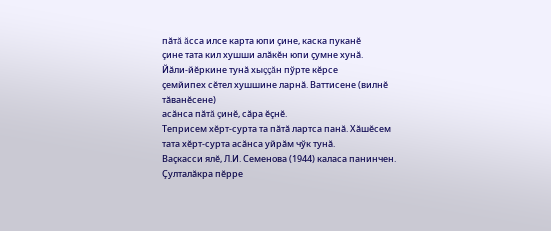пăтă ăсса илсе карта юпи çине, каска пуканĕ
çине тата кил хушши алăкĕн юпи çумне хунă.
Йăли-йĕркине тунă хыççăн пўрте кĕрсе
çемйипех сĕтел хушшине ларнă. Ваттисене (вилнĕ тăванĕсене)
асăнса пăтă çинĕ, сăра ĕçнĕ.
Теприсем хĕрт-сурта та пăтă лартса панă. Хăшĕсем
тата хĕрт-сурта асăнса уйрăм чўк тунă.
Ваçкасси ялĕ, Л.И. Семенова (1944) каласа панинчен.
Çулталăкра пĕрре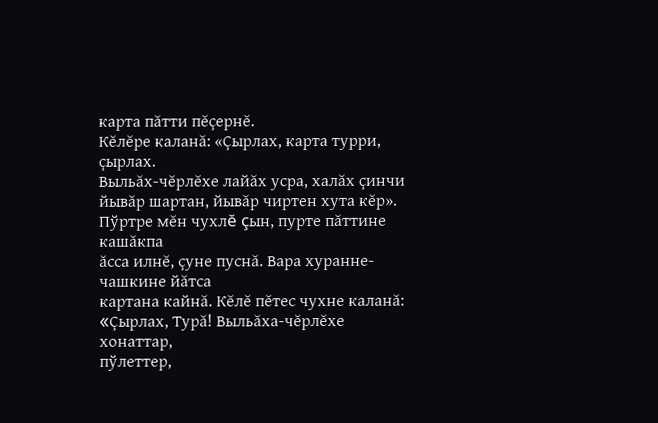карта пăтти пĕçернĕ.
Кĕлĕре каланă: «Çырлах, карта турри, çырлах.
Выльăх-чĕрлĕхе лайăх усра, халăх çинчи
йывăр шартан, йывăр чиртен хута кĕр».
Пўртре мĕн чухлĕ çын, пурте пăттине кашăкпа
ăсса илнĕ, çуне пуснă. Вара хуранне-чашкине йăтса
картана кайнă. Кĕлĕ пĕтес чухне каланă:
«Çырлах, Турă! Выльăха-чĕрлĕхе хонаттар,
пўлеттер,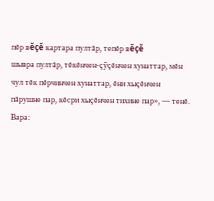пĕр вĕçĕ картара пултăр, тепĕр вĕçĕ
шывра пултăр, тĕкĕнчен-çўçĕнчен хунаттар, мĕн
чул тĕк пĕрчинчен хунаттар, ĕни хыçĕнчен
пăрушне пар, кĕсри хыçĕнчен тихине пар», — тенĕ.
Вара: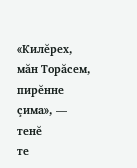«Килĕрех, мăн Торăсем, пирĕнне çима», — тенĕ
те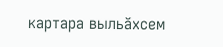картара выльăхсем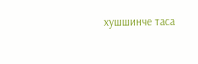хушшинче таса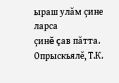ыраш улăм çине ларса
çинĕ çав пăтта.
Опрыскьялĕ, Т.К.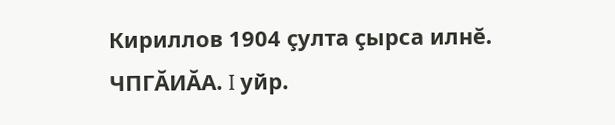Кириллов 1904 çулта çырса илнĕ.
ЧПГĂИĂА. I уйр.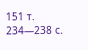151 т. 234—238 с.